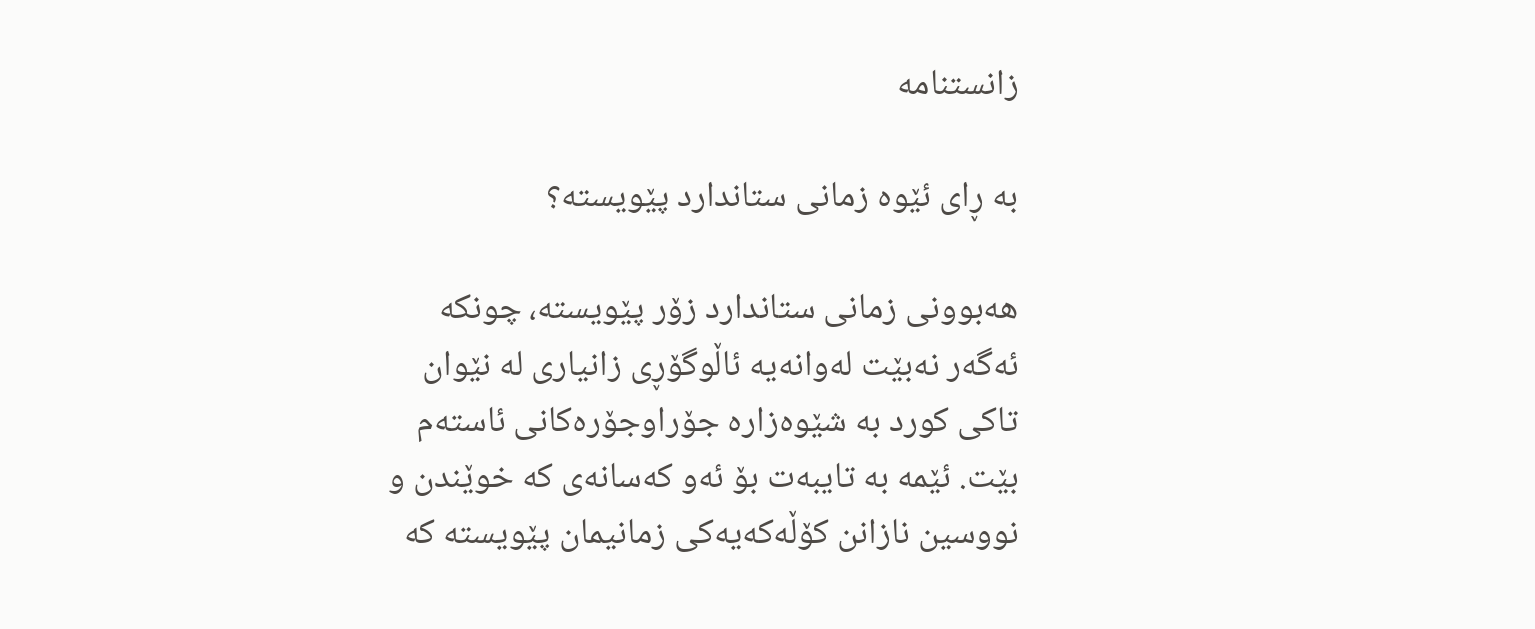زانستنامە

بە ڕای ئێوە زمانی ستاندارد پێویستە؟

هەبوونی زمانی ستاندارد زۆر پێویستە، چونکە ئەگەر نەبێت لەوانەیە ئاڵوگۆڕی زانیاری لە نێوان تاکی کورد بە شێوەزارە جۆراوجۆرەکانی ئاستەم بێت. ئێمە بە تایبەت بۆ ئەو کەسانەی کە خوێندن و نووسین نازانن کۆڵەکەیەکی زمانیمان پێویستە کە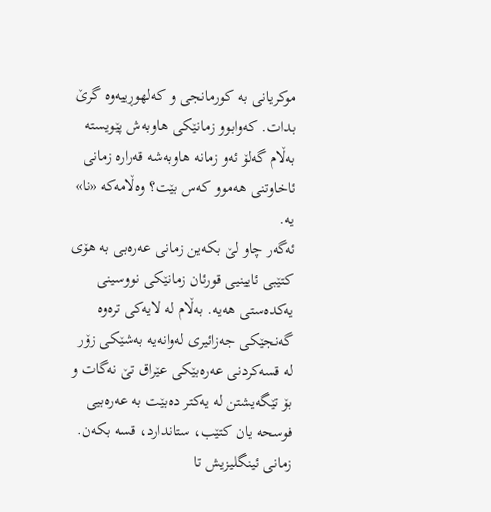موکریانی بە کورمانجی و کەلهوڕییەوە گرێ بدات. کەوابوو زمانێکی هاوبەش پێویستە بەڵام گەلۆ ئەو زمانە هاوبەشە قەرارە زمانی ئاخاوتنی هەموو کەس بێت؟ وەڵامەکە «نا» یە.
ئەگەر چاو لێ بکەین زمانی عەرەبی بە هۆی کتێبی ئایینیی قورئان زمانێکی نووسینی یەکدەستی هەیە. بەڵام لە لایەکی ترەوە گەنجێکی جەزائیری لەوانەیە بەشێکی زۆر لە قسەکردنی عەرەبێکی عێراق تێ نەگات و بۆ تێگەیشتن لە یەکتر دەبێت بە عەرەبیی فوسحە یان کتێب، ستاندارد، قسە بکەن.
زمانی ئینگلیزیش تا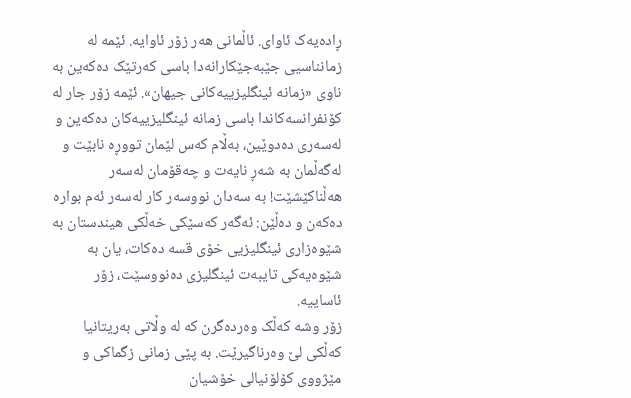ڕادەیەک ئاوای. ئاڵمانی هەر زۆر ئاوایە. ئێمە لە زمانناسیی جێبەجێکارانەدا باسی کەرتێک دەکەین بە ناوی «زمانە ئینگلیزییەکانی جیهان». ئێمە زۆر جار لە کۆنفرانسەکاندا باسی زمانە ئینگلیزییەکان دەکەین و لەسەری دەدوێین، بەڵام کەس لێمان تووڕە نابێت و لەگەڵمان بە شەڕ نایەت و چەقۆمان لەسەر هەڵناکێشێت! بە سەدان نووسەر کار لەسەر ئەم بوارە دەکەن و دەڵێن: ئەگەر کەسێکی خەڵکی هیندستان بە شێوەزاری ئینگلیزیی خۆی قسە دەکات، یان بە شێوەیەکی تایبەت ئینگلیزی دەنووسێت، زۆر ئاساییە.
زۆر وشە کەڵک وەردەگرن کە لە وڵاتی بەریتانیا کەڵکی لێ وەرناگیرێت. بە پێی زمانی زگماکی و مێژووی کۆلۆنیالی خۆشیان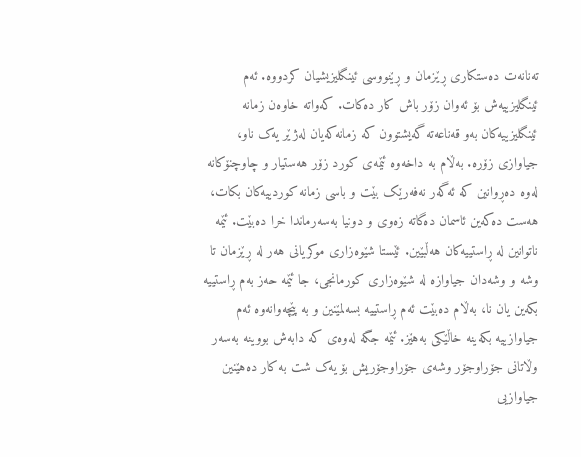تەنانەت دەستکاری ڕێزمان و ڕێنووسی ئینگلیزیشیان کردووە. ئەم ئینگلیزییەش بۆ ئەوان زۆر باش کار دەکات. کەواتە خاوەن زمانە ئینگلیزییەکان بەو قەناعەتە گەیشتوون کە زمانەکەیان لەژێر یەک ناو، جیاوازی زۆرە. بەڵام بە داخەوە ئێمەی کورد زۆر هەستیار و چاوچنۆکانە لەوە دەڕوانین کە ئەگەر نەفەرێک بێت و باسی زمانە کوردییەکان بکات، هەست دەکەین ئاسمان دەگاتە زەوی و دونیا بەسەرماندا خرا دەبێت. ئێمە ناتوانین لە ڕاستییەکان هەڵبێین. ئێستا شێوەزاری موکریانی هەر لە ڕێزمان تا وشە و وشەدان جیاوازە لە شێوەزاری کورمانجی، جا ئێمە حەز بەم ڕاستییە بکەین یان نا، بەڵام دەبێت ئەم ڕاستییە بسەلمێنین و بە پێچەوانەوە ئەم جیاوازییە بکەینە خاڵێکی بەهێز. ئێمە جگە لەوەی کە دابەش بووینە بەسەر وڵاتانی جۆراوجۆر وشەی جۆراوجۆریش بۆ یەک شت بە کار دەهێنین جیاوازیی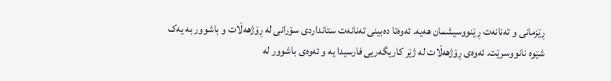ڕێزمانی و تەنانەت ڕێنووسیشمان هەیە. ئەوەتا دەبینی تەنانەت ستانداردی سۆرانی لە ڕۆژهەڵات و باشوور بە یەک شێوە نانووسرێت. ئەوەی ڕۆژهەڵات لە ژێر کاریگەریی فارسیدا یە و ئەوەی باشوور لە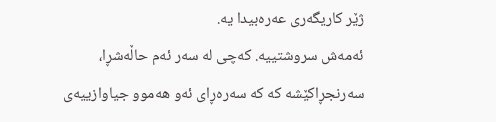ژێر کاریگەری عەرەبیدا یە.
ئەمەش سروشتییە. کەچی لە سەر ئەم حاڵەشڕا، سەرنجڕاکێشە کە کە سەرەڕای ئەو هەموو جیاوازییەی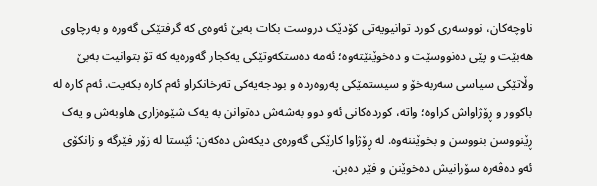ناوچەکان، نووسەری کورد توانیویەتی کۆدێک دروست بکات بەبێ ئەوەی کە گرفتێکی گەورە و بەرچاوی هەبێت و پێی دەنووسێت و دەخوێنێتەوە؛ ئەمە دەستکەوتێکی یەکجار گەورەیە کە تۆ بتوانیت بەبێ وڵاتێکی سیاسی سەربەخۆ و سیستمێکی پەروەردە و بودجەیەکی تەرخانکراو ئەم کارە بکەیت. ئەم کارە لە باکوور و ڕۆژاواش کراوە؛ واتە، کوردەکانی ئەو دوو بەشەش دەتوانن بە یەک شێوەزاری هاوبەش و یەک ڕێنووسن بنووسن و بخوێننەوە. لە ڕۆژاوا کارێکی گەورەی دیکەش دەکەن: ئێستا لە زۆر فێرگە و زانکۆی ئەو دەڤەرە سۆرانیش دەخوێنن و فێر دەبن.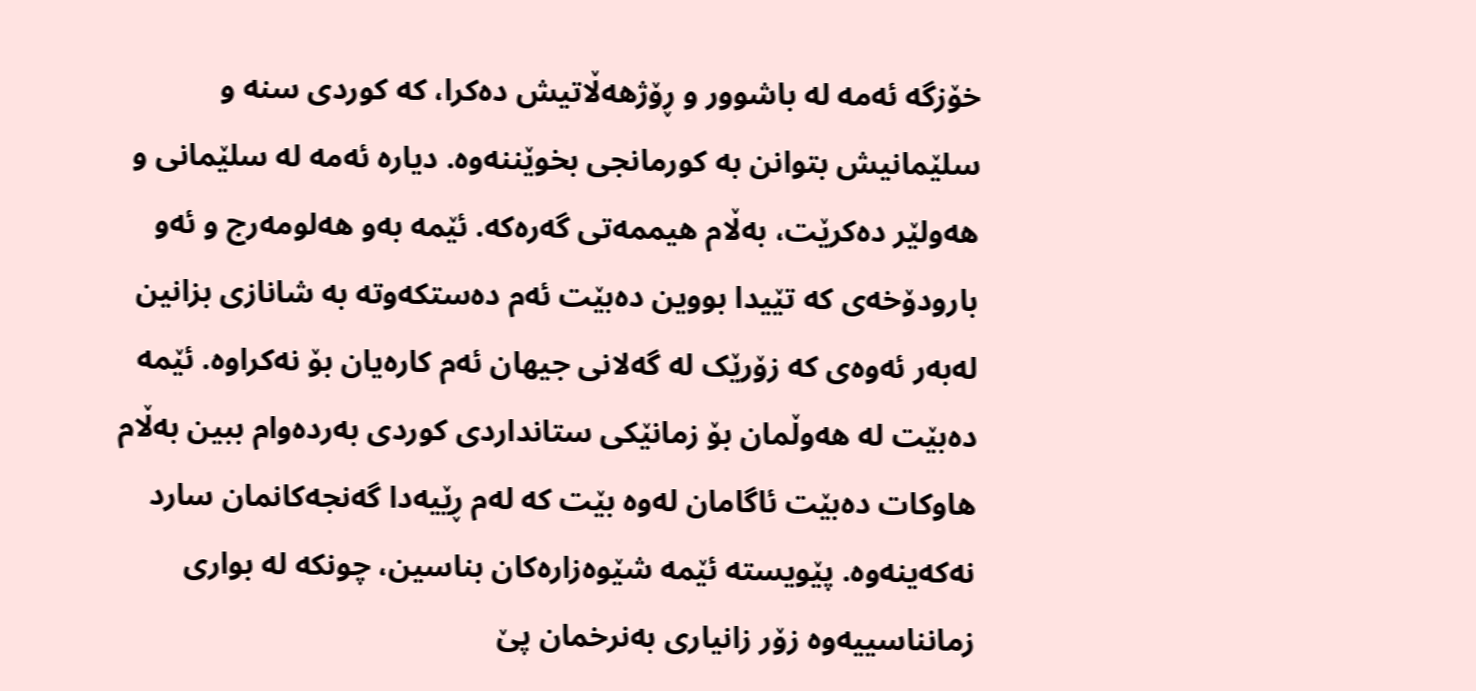خۆزگە ئەمە لە باشوور و ڕۆژهەڵاتیش دەکرا، کە کوردی سنە و سلێمانیش بتوانن بە کورمانجی بخوێننەوە. دیارە ئەمە لە سلێمانی و هەولێر دەکرێت، بەڵام هیممەتی گەرەکە. ئێمە بەو هەلومەرج و ئەو بارودۆخەی کە تێیدا بووین دەبێت ئەم دەستکەوتە بە شانازی بزانین لەبەر ئەوەی کە زۆرێک لە گەلانی جیهان ئەم کارەیان بۆ نەکراوە. ئێمە دەبێت لە هەوڵمان بۆ زمانێکی ستانداردی کوردی بەردەوام ببین بەڵام هاوکات دەبێت ئاگامان لەوە بێت کە لەم ڕێیەدا گەنجەکانمان سارد نەکەینەوە. پێویستە ئێمە شێوەزارەکان بناسین، چونکە لە بواری زمانناسییەوە زۆر زانیاری بەنرخمان پێ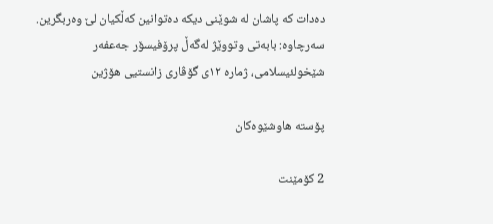دەدات کە پاشان لە شوێنی دیکە دەتوانین کەڵکیان لێ وەربگرین.
سەرچاوە: بابەتی وتووێژ لەگەڵ پرۆفیسۆر جەعفەر شێخولئیسلامی، ژمارە ١٢ی گۆڤاری زانستیی هۆژین

پۆستە هاوشێوەکان

2 کۆمێنت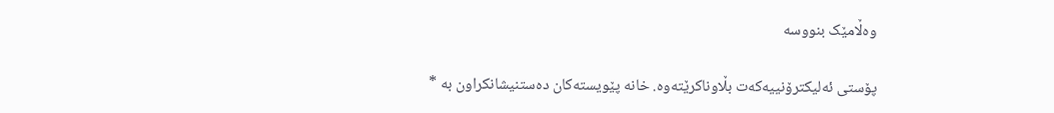وەڵامێک بنووسە

پۆستی ئەلیکترۆنییەکەت بڵاوناکرێتەوە. خانە پێویستەکان دەستنیشانکراون بە *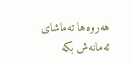هەروەها تەماشای ئەمانەش بکە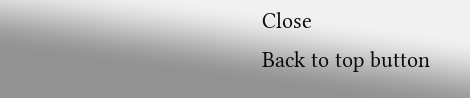Close
Back to top button